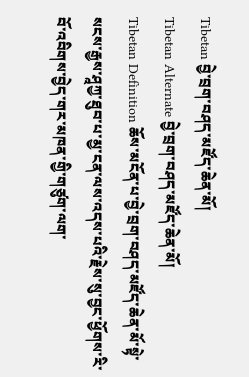Tibetan བྱེ་བྲག་བཤད་མཛོད་ཆེན་མོ།
Tibetan Alternate བྱེ་བྲག་བཤད་མཛོད་ཆེན་མོ།
Tibetan Definition ཆོས་མངོན་པ་བྱེ་བྲག་བཤད་མཛོད་ཆེན་མོ་སྟེ་སངས་རྒྱས་ཤཱཀྱ་ཐུབ་པ་མྱ་ངན་ལས་འདས་པའི་རྗེས་སུ་བྱང་ཕྱོགས་རི་བོ་འབིགས་བྱེད་གར་མཁན་གྱི་གཙུག་ལག་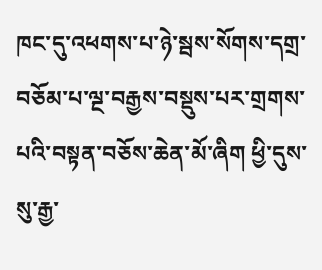ཁང་དུ་འཕགས་པ་ཉེ་སྦས་སོགས་དགྲ་བཅོམ་པ་ལྔ་བརྒྱས་བསྡུས་པར་གྲགས་པའི་བསྟན་བཅོས་ཆེན་མོ་ཞིག ཕྱི་དུས་སུ་རྒྱ་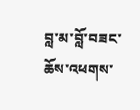བླ་མ་བློ་བཟང་ཆོས་འཕགས་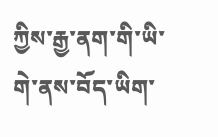ཀྱིས་རྒྱ་ནག་གི་ཡི་གེ་ནས་བོད་ཡིག་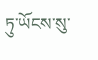ཏུ་ཡོངས་སུ་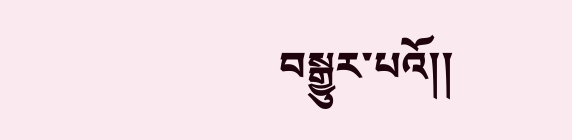བསྒྱུར་པའོ།།